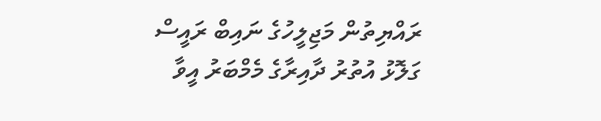ރައްޔިތުން މަޖިލީހުގެ ނައިބް ރައީސް ގަލޮޅު އުތުރު ދާއިރާގެ މެމްބަރު އީވާ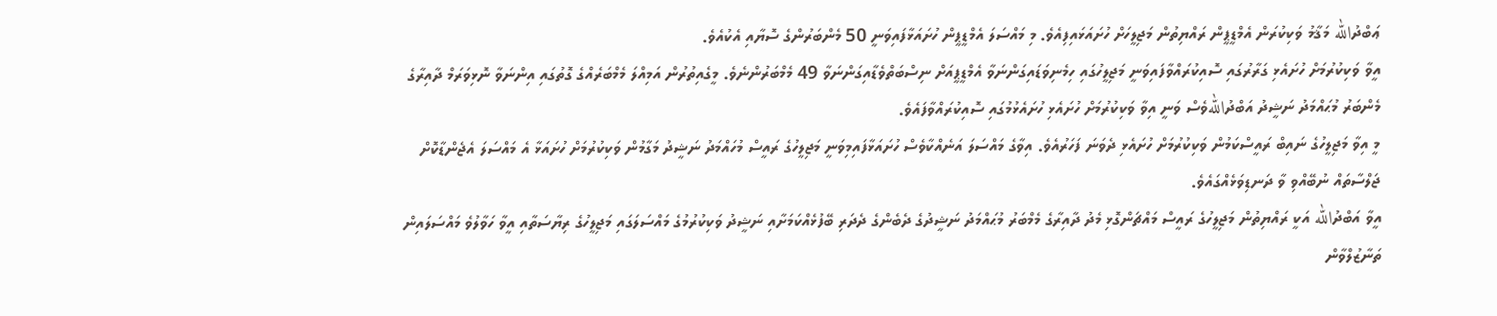ޢަބްދުالله މަޤާމު ވަކިކުރަން އެމްޑީޕީން ރައްޔިތުން މަޖިލީހަށް ހުށައަޅައިފިއެވެ. މި މައްސަލަ އެމްޑީޕީން ހުށައަޅާފައިވަނީ 50 މެންބަރުންގެ ސޮޔާއި އެކުއެވެ.
އީވާ ވަކިކުރުމަށް ހުށައެޅި ގަރާރުގައި ސޮއިކުރައްވާފައިވަނީ މަޖިލީހުގައި ހިމެނިވަޑައިގަންނަވާ އެމްޑީޕީއަށް ނިސްބަތްވެޑާއިގަންނަވާ 49 މެމްބަރުންނެވެ. މީގެއިތުރުން އަމިއްލަ މެމްބަރެއްގެ ގޮތުގައި އިންނަވާ ނޮޅިވަރަމް ދާއިރާގެ މެންބަރު މުޙައްމަދު ނަޝީދު އަބްދުاللهވެސް ވަނީ އިވާ ވަކިކުރުމަށް ހުށައެޅި ހުށައެޅުމުގައި ސޮއިކުރައްވާފައެވެ.
މީ އިވާ މަޖިލީހުގެ ނައިބް ރައީސްކަމުން ވަކިކުރުމަށް ހުށައެޅި ދެވަނަ ފަހަރުއެވެ. އިވާގެ މައްސަލަ އަނެއްކާވެސް ހުށައަޅާފައިމިވަނީ މަޖިލީހުގެ ރައީސް މުހައްމަދު ނަޝީދު މަގާމުން ވަކިކުރުމަށް ހުށައަޅާ އެ މައްސަލަ އެޖެންޑާކޮށް ޖަލްސާތައް ނުބޭއްވި ވާ ދަނޑިވަޅެއްގައެވެ.
އީވާ އަބްދުالله އަކީ ރައްޔިތުން މަޖިލީހުގެ ރައީސް މައްޗަންގޮޅި މެދު ދާއިރާގެ މެމްބަރު މުޙައްމަދު ނަޝީދުގެ ދެބެންގެ ދެދަރި ބޭފުޅެއްކަމަށާއި ނަޝީދު ވަކިކުރުމުގެ މައްސަލަގައި މަޖިލީހުގެ ރިޔާސަތާއި އީވާ ހަވާލުވެ މައްސަލައިން ތަނާޒުލްވާން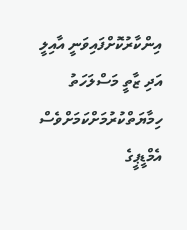އިންކާރުކޮށްފައިވަނީ އާއިލީ އަދި ޒާތީ މަސްލަހަތު ހިމާޔަތްކުރުމަށްކަމަށްވެސް އެމްޑީޕީގެ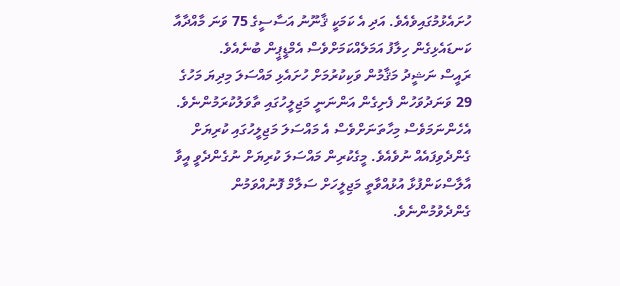ހުށައެޅުމުގައިވެއެވެ. އަދި އެ ކަމަކީ ޤާނޫނު އަސާސީގެ 75 ވަނަ މާއްދާއާ ކަނޑައެޅިގެން ހިލާފު އަމަލެއްކަމަށްވެސް އެމްޑީޕީން ބުނެއެވެ.
ރައީސް ނަޝީދު މަޤާމުން ވަކިކުރުމަށް ހުށައެޅި މައްސަލަ މިދިޔަ މަހުގެ 29 ވަނަދުވަހުން ފެށިގެން އަންނަނީ މަޖިލީހުގައި ތާވަލުކުރަމުންނެވެ. އެހެންނަމަވެސް މިހާތަނަށްވެސް އެ މައްސަލަ މަޖިލީހުގައި ކުރިޔަށް ގެންދެވިފައެއް ނުވެއެވެ. މީގެކުރިން މައްސަލަ ކުރިޔަށް ނުގެންދެވީ އީވާ އާލާސްކަންފުޅާ އުޅުއްވާތީ މަޖިލީހަށް ސަލާމް ފޮނުއްވަމުން ގެންދެވުމުންނެވެ.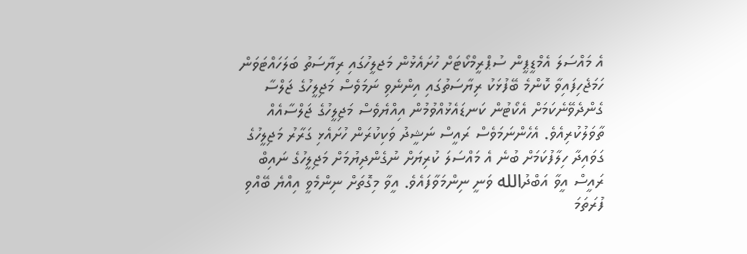އެ މައްސަލަ އެމްޑީޕީން ސުޕްރީމްކޯޓަށް ހުށައެޅުން މަޖލީހުގައި ރިޔާސަތު ބަލަހައްޓަވަން ހަމަޖެހިފައިވާ ކޮންމެ ބޭފުޅަކު ރިޔާސަތުގައި އިންނެވި ނަމަވެސް މަޖިލީހުގެ ޖަލްސާ ގެންދެވޭނެކަމަށް އެކޯޓުން ކަނޑައެޅުއްވުމުން އިއްޔެވެސް މަޖިލީހުގެ ޖަލްސާއެއް ތާވަލުކުރިއެވެ. އެހެންނަމަވެސް ރައީސް ނަޝީދު ވަކިކުރަން ހުށައެޅި ގަރާރު މަޖިލީހުގެ ގަވައިދާ ހިލާފުކަމަށް ބުނެ އެ މައްސަލަ ކުރިޔަށް ނުގެންދިޔުމަށް މަޖިލީހުގެ ނައިބް ރައީސް އީވާ އަބްދުالله ވަނީ ނިންމަވާފައެވެ. އީވާ މިގޮތަށް ނިންމެވީ އިއްޔެ ބޭއްވި ފުރަތަމަ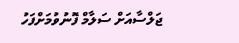ޖަލްސާއަށް ސަލާމް ފޮނުވުމަށްފަހު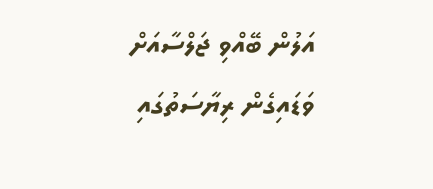އަލުން ބޭއްވި ޖަލްސާއަށް ވަޑައިގެން ރިޔާސަތުގައި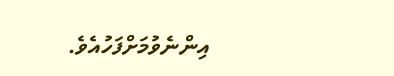އިންނެވުމަށްފަހުއެވެ.